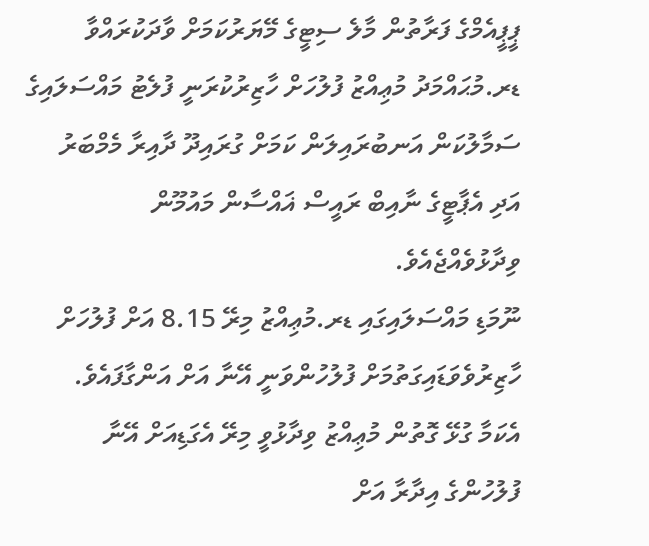ޕީޕީއެމްގެ ފަރާތުން މާލެ ސިޓީގެ މޭޔަރުކަމަށް ވާދަކުރައްވާ ޑރ.މުޙައްމަދު މުޢިއްޒު ފުލުހަށް ހާޒިރުކުރަނީ ފުލެޓު މައްސަލައިގެ ސަމާލުކަން އަނބުރައިލަން ކަމަށް ގުރައިދޫ ދާއިރާ މެމްބަރު އަދި އެޕާޓީގެ ނާއިބް ރައީސް ޣައްސާން މައުމޫން ވިދާޅުވެއްޖެއެވެ.
ނޫމަޑި މައްސަލައިގައި ޑރ.މުޢިއްޒު މިރޭ 8.15 އަށް ފުލުހަށް ހާޒިރުވެވަޑައިގަތުމަށް ފުލުހުންވަނީ އޭނާ އަށް އަންގާފައެވެ. އެކަމާ ގުޅޭ ގޮތުން މުޢިއްޒު ވިދާޅުވީ މިރޭ އެގަޑިއަށް އޭނާ ފުލުހުންގެ އިދާރާ އަށް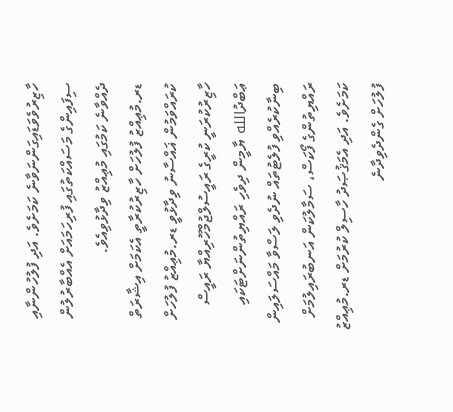ހާޒިރުވެވަޑައިގަންނަވާނެ ކަމަށެވެ. އަދި ފުލުހުންނާއި ސިފައިންގެ މަސައްކަތުގައި ފުރިހަމައަށް އެއްބާރުލުން ދެއްވާނެ ކަމުގައި މުޢިއްޒު ވިދާޅުވިއެވެ.
ޑރ.މުޢިއްޒު ފުލުހަށް ހާޒިރުކުރާތީ އެކަމަށް އިޝާރަތް ކުރައްވަމުން ޣައްސާނު ވިދާޅުވީ ޑރ.މުޢިއްޒު ފުލުހަށް ހާޒިރުކުރަނީ ކުރީގެ ރައީސުލްޖުމްހޫރިއްޔާ ރައީސް ޢަބްދުالله ޔާމީން ދިވެހި ރައްޔިތުންނަށްޓަކައި ބިނާކުރެއްވި ފުލެޓުތައް ނުދެވި ލަސްވާ މައްސަލައިން ރައްޔިތުންގެ ފޯކަސް، ސަމާލުކަން އަނބުރައިލުމަށް ކަމަށެވެ. އަދި އެމަޤުޞަދު ހާސިލް ކުރުމަށް ޑރ.މުޢިއްޒު ފުލުހަށް ގެންދެވިދާނެ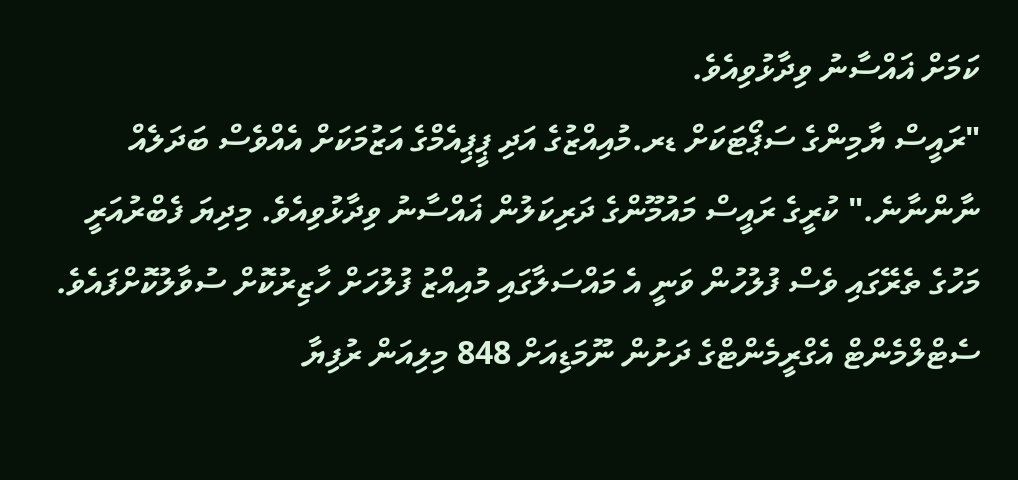ކަމަށް ޣައްސާނު ވިދާޅުވިއެވެ.
"ރައީސް ޔާމިންގެ ސަޕޯޓަކަށް ޑރ.މުއިއްޒުގެ އަދި ޕީޕިއެމްގެ އަޒުމަކަށް އެއްވެސް ބަދަލެއް ނާންނާނެ." ކުރީގެ ރައީސް މައުމޫންގެ ދަރިކަލުން ޣައްސާނު ވިދާޅުވިއެވެ. މިދިޔަ ފެބްރުއަރީ މަހުގެ ތެރޭގައި ވެސް ފުލުހުން ވަނީ އެ މައްސަލާގައި މުއިއްޒު ފުލުހަށް ހާޒިރުކޮށް ސުވާލުކޮށްފައެވެ.
ސެޓްލްމެންޓް އެގްރީމެންޓްގެ ދަށުން ނޫމަޑިއަށް 848 މިލިއަން ރުފިޔާ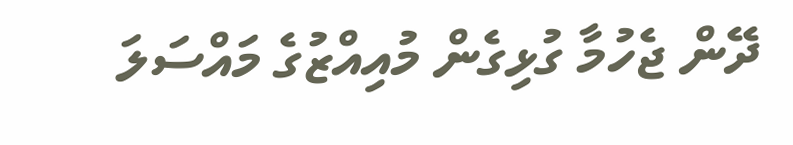ދޭން ޖެހުމާ ގުޅިގެން މުއިއްޒުގެ މައްސަލަ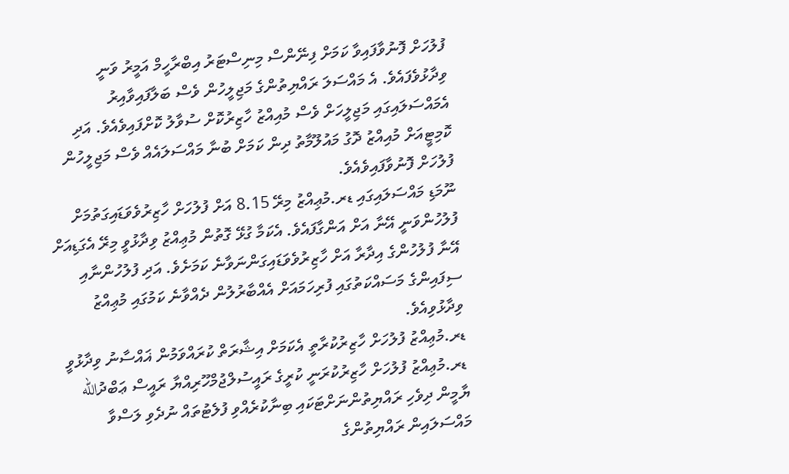ފުލުހަށް ފޮނުވާފައިވާ ކަމަށް ފިނޭންސް މިނިސްޓަރު އިބްރާހީމް އަމީރު ވަނީ ވިދާޅުވެފައެވެ. އެ މައްސަލަ ރައްޔިތުންގެ މަޖިލީހުން ވެސް ބަލާފައިވާއިރު އެމައްސަލައިގައި މަޖިލީހަށް ވެސް މުއިއްޒު ހާޒިރުކޮށް ސުވާލު ކޮށްފައިވެއެވެ. އަދި ކޮމިޓީއަށް މުއިއްޒު ދޮގު މައުލޫމާތު ދިން ކަމަށް ބުނާ މައްސަލައެއް ވެސް މަޖިލީހުން ފުލުހަށް ފޮނުވާފައިވެއެވެ.
ނޫމަޑި މައްސަލައިގައި ޑރ.މުޢިއްޒު މިރޭ 8.15 އަށް ފުލުހަށް ހާޒިރުވެވަޑައިގަތުމަށް ފުލުހުންވަނީ އޭނާ އަށް އަންގާފައެވެ. އެކަމާ ގުޅޭ ގޮތުން މުޢިއްޒު ވިދާޅުވީ މިރޭ އެގަޑިއަށް އޭނާ ފުލުހުންގެ އިދާރާ އަށް ހާޒިރުވެވަޑައިގަންނަވާނެ ކަމަށެވެ. އަދި ފުލުހުންނާއި ސިފައިންގެ މަސައްކަތުގައި ފުރިހަމައަށް އެއްބާރުލުން ދެއްވާނެ ކަމުގައި މުޢިއްޒު ވިދާޅުވިއެވެ.
ޑރ.މުޢިއްޒު ފުލުހަށް ހާޒިރުކުރާތީ އެކަމަށް އިޝާރަތް ކުރައްވަމުން ޣައްސާނު ވިދާޅުވީ ޑރ.މުޢިއްޒު ފުލުހަށް ހާޒިރުކުރަނީ ކުރީގެ ރައީސުލްޖުމްހޫރިއްޔާ ރައީސް ޢަބްދުالله ޔާމީން ދިވެހި ރައްޔިތުންނަށްޓަކައި ބިނާކުރެއްވި ފުލެޓުތައް ނުދެވި ލަސްވާ މައްސަލައިން ރައްޔިތުންގެ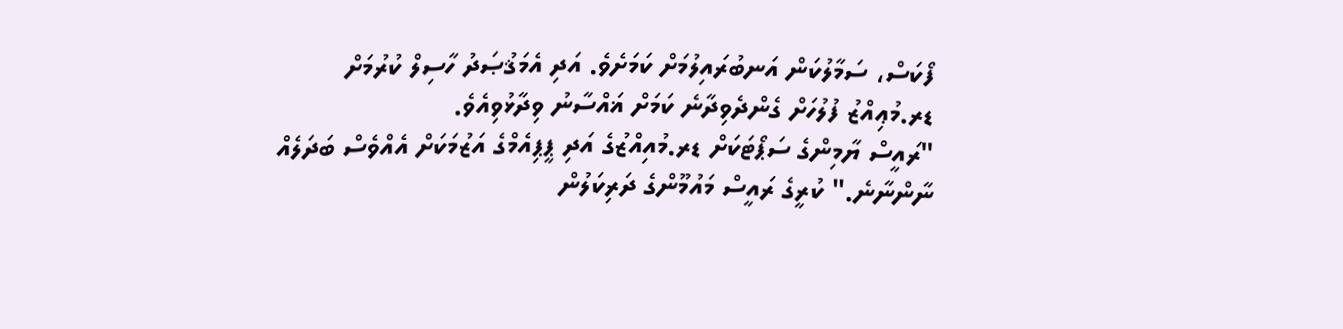ފޯކަސް، ސަމާލުކަން އަނބުރައިލުމަށް ކަމަށެވެ. އަދި އެމަޤުޞަދު ހާސިލް ކުރުމަށް ޑރ.މުޢިއްޒު ފުލުހަށް ގެންދެވިދާނެ ކަމަށް ޣައްސާނު ވިދާޅުވިއެވެ.
"ރައީސް ޔާމިންގެ ސަޕޯޓަކަށް ޑރ.މުއިއްޒުގެ އަދި ޕީޕިއެމްގެ އަޒުމަކަށް އެއްވެސް ބަދަލެއް ނާންނާނެ." ކުރީގެ ރައީސް މައުމޫންގެ ދަރިކަލުން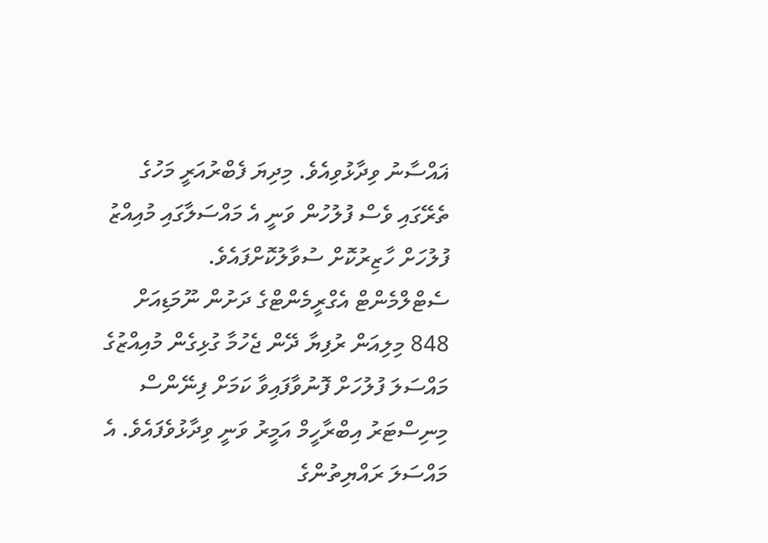ޣައްސާނު ވިދާޅުވިއެވެ. މިދިޔަ ފެބްރުއަރީ މަހުގެ ތެރޭގައި ވެސް ފުލުހުން ވަނީ އެ މައްސަލާގައި މުއިއްޒު ފުލުހަށް ހާޒިރުކޮށް ސުވާލުކޮށްފައެވެ.
ސެޓްލްމެންޓް އެގްރީމެންޓްގެ ދަށުން ނޫމަޑިއަށް 848 މިލިއަން ރުފިޔާ ދޭން ޖެހުމާ ގުޅިގެން މުއިއްޒުގެ މައްސަލަ ފުލުހަށް ފޮނުވާފައިވާ ކަމަށް ފިނޭންސް މިނިސްޓަރު އިބްރާހީމް އަމީރު ވަނީ ވިދާޅުވެފައެވެ. އެ މައްސަލަ ރައްޔިތުންގެ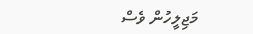މަޖިލީހުން ވެސް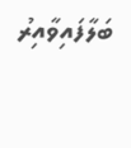ބަލާފައިވާއިރު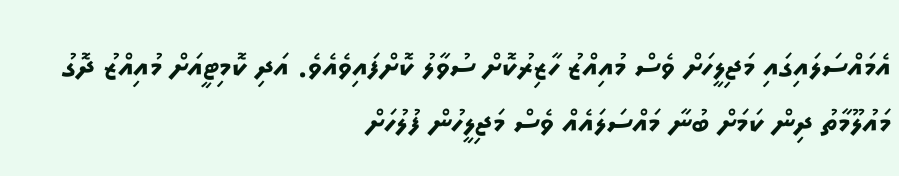އެމައްސަލައިގައި މަޖިލީހަށް ވެސް މުއިއްޒު ހާޒިރުކޮށް ސުވާލު ކޮށްފައިވެއެވެ. އަދި ކޮމިޓީއަށް މުއިއްޒު ދޮގު މައުލޫމާތު ދިން ކަމަށް ބުނާ މައްސަލައެއް ވެސް މަޖިލީހުން ފުލުހަށް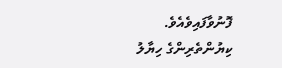ފޮނުވާފައިވެއެވެ.
ކިޔުންތެރިންގެ ހިޔާލު